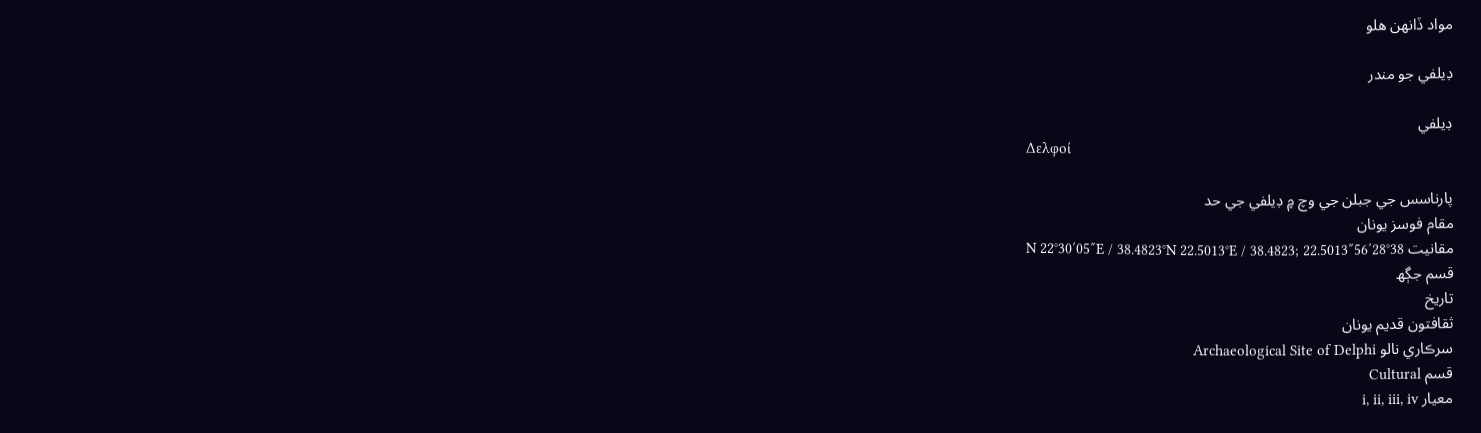مواد ڏانھن هلو

ڊيلفي جو مندر

ڊيلفي
Δελφοί

پارناسس جي جبلن جي وچ ۾ ڊيلفي جي حد
مقام فوسز يونان
مقانيت 38°28′56″N 22°30′05″E / 38.4823°N 22.5013°E / 38.4823; 22.5013
قسم جڳھ
تاريخ
ثقافتون قديم يونان
سرڪاري نالو Archaeological Site of Delphi
قسم Cultural
معيار i, ii, iii, iv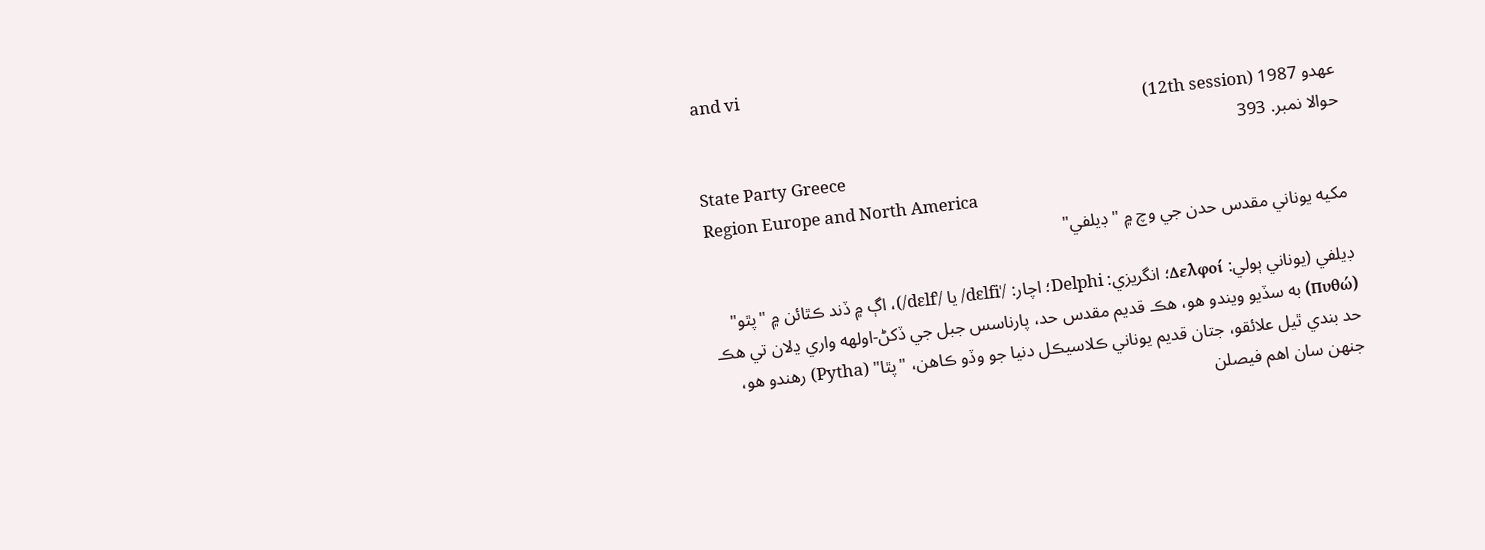and vi
عهدو 1987 (12th session)
حوالا نمبر. 393
State Party Greece
Region Europe and North America
مکيه يوناني مقدس حدن جي وچ ۾ "ڊيلفي"

ڊيلفي (يوناني ٻولي: Δελφοί؛ انگريزي: Delphi؛ اچار: /ˈdɛlfi/ يا /ˈdɛlf/)، اڳ ۾ ڏند ڪٿائن ۾ "پٿو" (Πυθώ) به سڏيو ويندو هو، هڪ قديم مقدس حد، پارناسس جبل جي ڏکڻ-اولهه واري ڍلان تي هڪ حد بندي ٿيل علائقو، جتان قديم يوناني ڪلاسيڪل دنيا جو وڏو ڪاهن، "پٿا" (Pytha) رهندو هو، جنهن سان اهم فيصلن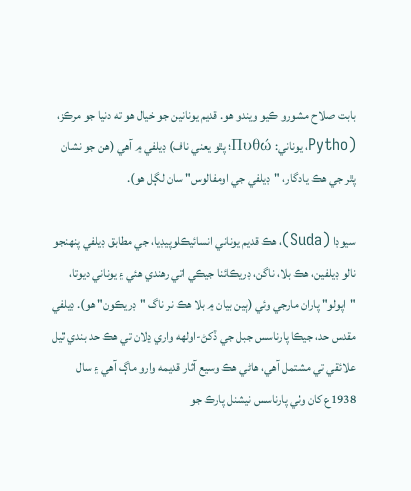بابت صلاح مشورو ڪيو ويندو هو. قديم يونانين جو خيال هو ته دنيا جو مرڪز، (Pytho، يوناني: Πυθώ؛ پٿو يعني ناف) ڊيلفي ۾ آهي (هن جو نشان پٿر جي هڪ يادگار، "ڊيلفي جي اومفالوس" سان لڳل هو).

سيوڊا (Suda)، هڪ قديم يوناني انسائيڪلوپيڊيا، جي مطابق ڊيلفي پنهنجو نالو ڊيلفين، هڪ بلا، ناگن، ڊريڪائنا جيڪي اتي رهندي هئي ۽ يوناني ديوتا، "اپولو" پاران مارجي وئي (ٻين بيان ۾ بلا هڪ نر ناگ "ڊريڪون" هو). ڊيلفي مقدس حد، جيڪا پارناسس جبل جي ڏکڻ-اولهه واري ڍلان تي هڪ حد بندي ٿيل علائقي تي مشتمل آهي، هاڻي هڪ وسيع آثار قديمه وارو ماڳ آهي ۽ سال 1938ع کان وٺي پارناسس نيشنل پارڪ جو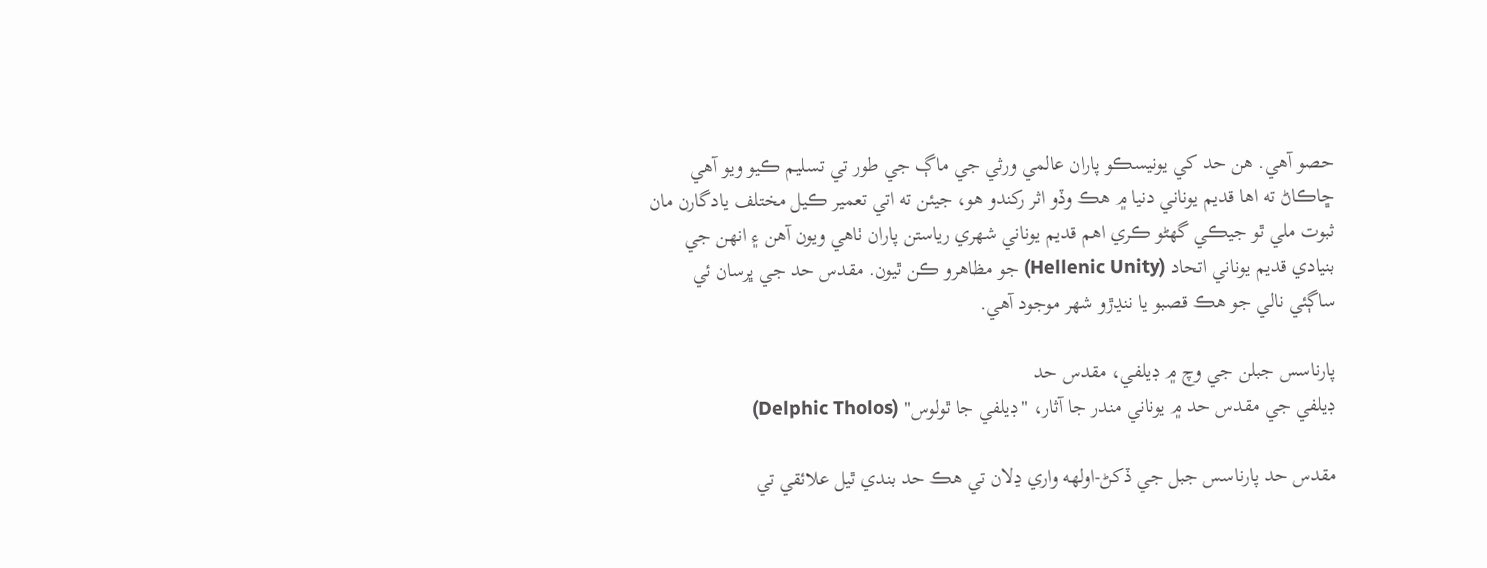حصو آهي. هن حد کي يونيسڪو پاران عالمي ورثي جي ماڳ جي طور تي تسليم ڪيو ويو آهي ڇاڪاڻ ته اها قديم يوناني دنيا ۾ هڪ وڏو اثر رکندو هو، جيئن ته اتي تعمير ڪيل مختلف يادگارن مان ثبوت ملي ٿو جيڪي گهڻو ڪري اهم قديم يوناني شهري رياستن پاران ٺاهي ويون آهن ۽ انهن جي بنيادي قديم يوناني اتحاد (Hellenic Unity) جو مظاهرو ڪن ٿيون. مقدس حد جي ڀرسان ئي ساڳئي نالي جو هڪ قصبو يا ننڍڙو شهر موجود آهي.

پارناسس جبلن جي وچ ۾ ڊيلفي، مقدس حد
ڊيلفي جي مقدس حد ۾ يوناني مندر جا آثار، "ڊيلفي جا ٿولوس" (Delphic Tholos)

مقدس حد پارناسس جبل جي ڏکڻ-اولهه واري ڍلان تي هڪ حد بندي ٿيل علائقي تي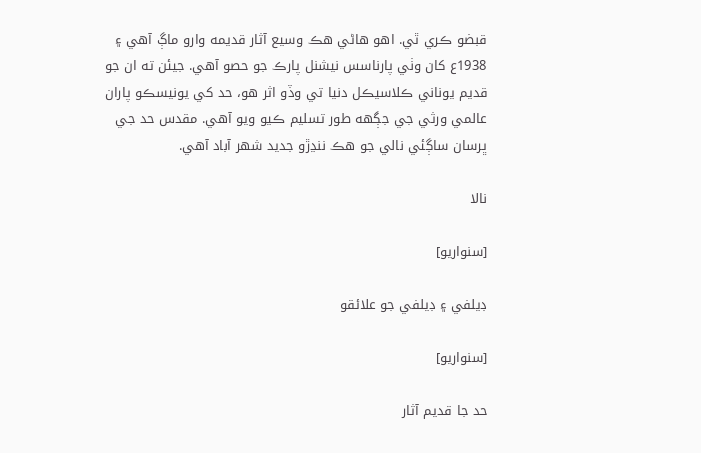قبضو ڪري ٿي. اهو هاڻي هڪ وسيع آثار قديمه وارو ماڳ آهي ۽ 1938ع کان وٺي پارناسس نيشنل پارڪ جو حصو آهي. جيئن ته ان جو قديم يوناني ڪلاسيڪل دنيا تي وڏو اثر هو، حد کي يونيسڪو پاران عالمي ورثي جي جڳهه طور تسليم ڪيو ويو آهي. مقدس حد جي ڀرسان ساڳئي نالي جو هڪ ننڍڙو جديد شهر آباد آهي.

نالا

[سنواريو]

ڊيلفي ۽ ڊيلفي جو علائقو

[سنواريو]

حد جا قديم آثار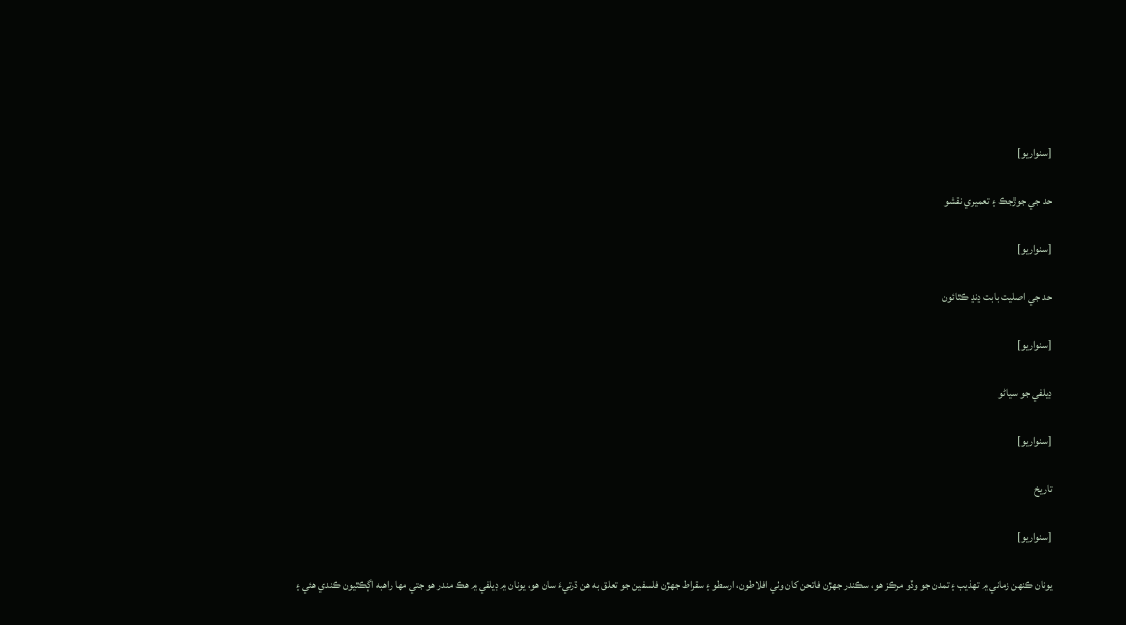[سنواريو]

حد جي جوڙجڪ ۽ تعميري نقشو

[سنواريو]

حد جي اصليت بابت ڍنڍ ڪٿائون

[سنواريو]

ڊيلفي جو سياڻو

[سنواريو]

تاريخ

[سنواريو]

يونان ڪنهن زماني ۾ تهذيب ۽ تمدن جو وڏو مرڪز هو، سڪندر جهڙن فاتحن کان وٺي افلاطون، ارسطو ۽ سقراط جهڙن فلسفين جو تعلق به هن ڌرتيءَ سان هو، يونان ۾ ڊيلفي ۾ هڪ مندر هو جتي مها راهبه اڳڪٿيون ڪندي هئي ۽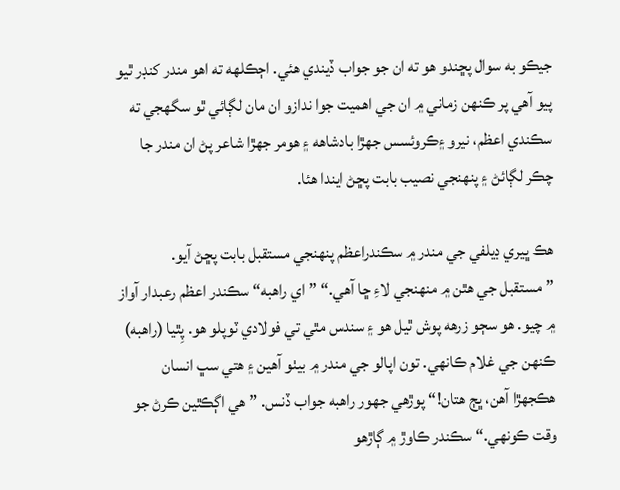جيڪو به سوال پڇندو هو ته ان جو جواب ڏيندي هئي. اڄڪلهه ته اهو مندر کنڊر ٿيو پيو آهي پر ڪنهن زماني ۾ ان جي اهميت جوا ندازو ان مان لڳائي ٿو سگهجي ته سڪندي اعظم، نيرو ۽ڪروئسس جهڙا بادشاهه ۽ هومر جهڙا شاعر پڻ ان مندر جا چڪر لڳائڻ ۽ پنهنجي نصيب بابت پڇڻ ايندا هئا.

هڪ ڀيري ڊيلفي جي مندر ۾ سڪندراعظم پنهنجي مستقبل بابت پڇڻ آيو. ”مستقبل جي هٿن ۾ منهنجي لاءِ ڇا آهي.“ ”اي راهبه“ سڪندر اعظم رعبدار آواز ۾ چيو. هو سڄو زرهه پوش ٿيل هو ۽ سندس مٿي تي فولادي ٽوپلو هو. پِٿيا (راهبه) ڪنهن جي غلام ڪانهي. تون اپالو جي مندر ۾ بيٺو آهين ۽ هتي سڀ انسان هڪجهڙا آهن، ڀڄ هتان!“ پوڙهي جهور راهبه جواب ڏنس. ”هي اڳڪٿين ڪرڻ جو وقت ڪونهي.“ سڪندر ڪاوڙ ۾ ڳاڙهو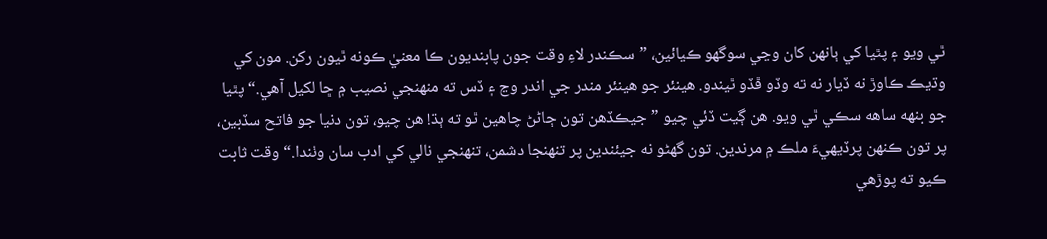ٿي ويو ۽ پٿيا کي ٻانهن کان وڃي سوگهو ڪيائين، ”سڪندر لاءِ وقت جون پابنديون ڪا معنيٰ ڪونه ٿيون رکن. مون کي وڌيڪ ڪاوڙ نه ڏيار نه ته وڏو ڦڏو ٿيندو. هينئر جو هينئر مندر جي اندر وڃ ۽ ڏس ته منهنجي نصيب ۾ ڇا لکيل آهي.“ پٿيا جو بنهه ساهه سڪي ٿي ويو. هن ڳيت ڏئي چيو ”جيڪڏهن تون ڄاڻڻ چاهين ٿو ته ٻڌ! هن چيو، تون دنيا جو فاتح سڏبين، پر تون ڪنهن پرڏيهيءَ ملڪ ۾ مرندين. تون گهڻو نه جيئندين پر تنهنجا دشمن، تنهنجي نالي کي ادب سان وٺندا.“ وقت ثابت ڪيو ته پوڙهي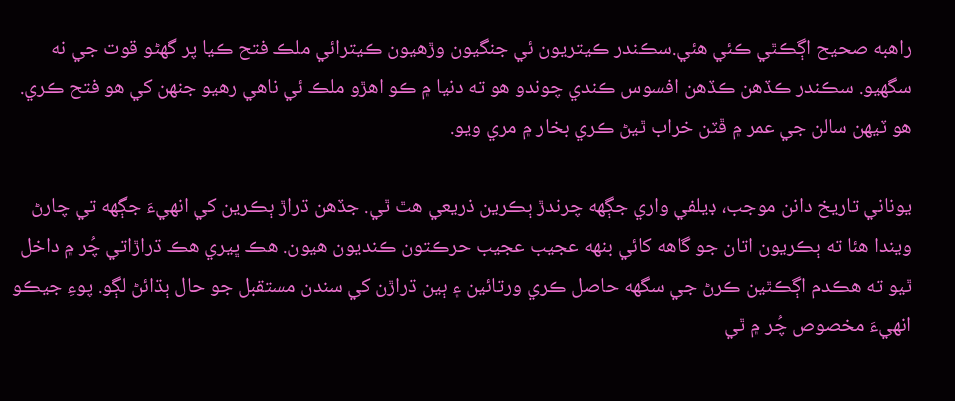راهبه صحيح اڳڪٿي ڪئي هئي.سڪندر ڪيتريون ئي جنگيون وڙهيون ڪيترائي ملڪ فتح ڪيا پر گهڻو قوت جي نه سگهيو. سڪندر ڪڏهن ڪڏهن افسوس ڪندي چوندو هو ته دنيا ۾ ڪو اهڙو ملڪ ئي ناهي رهيو جنهن کي هو فتح ڪري. هو ٽيهن سالن جي عمر ۾ ڦٽن خراب ٿيڻ ڪري بخار ۾ مري ويو.

يوناني تاريخ دانن موجب، ڊيلفي واري جڳهه چرندڙ ٻڪرين ذريعي هٿ ٿي. جڏهن ڌراڙ ٻڪرين کي انهيءَ جڳهه تي چارڻ ويندا هئا ته ٻڪريون اتان جو گاهه کائي بنهه عجيب عجيب حرڪتون ڪنديون هيون. هڪ ڀيري هڪ ڌراڙاتي چُر ۾ داخل ٿيو ته هڪدم اڳڪٿين ڪرڻ جي سگهه حاصل ڪري ورتائين ۽ ٻين ڌراڙن کي سندن مستقبل جو حال ٻڌائڻ لڳو. پوءِ جيڪو انهيءَ مخصوص چُر ۾ ٿي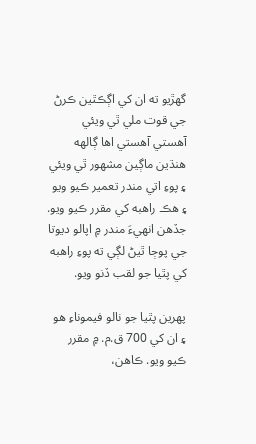گهڙيو ته ان کي اڳڪٿين ڪرڻ جي قوت ملي ٿي ويئي آهستي آهستي اها ڳالهه هنڌين ماڳين مشهور ٿي ويئي ۽ پوءِ اتي مندر تعمير ڪيو ويو ۽ هڪ راهبه کي مقرر ڪيو ويو. جڏهن انهيءَ مندر ۾ اپالو ديوتا جي پوڄا ٿيڻ لڳي ته پوءِ راهبه کي پٿيا جو لقب ڏنو ويو.

پهرين پٿيا جو نالو فيموناءِ هو ۽ ان کي 700 ق.م. ۾ مقرر ڪيو ويو. ڪاهن،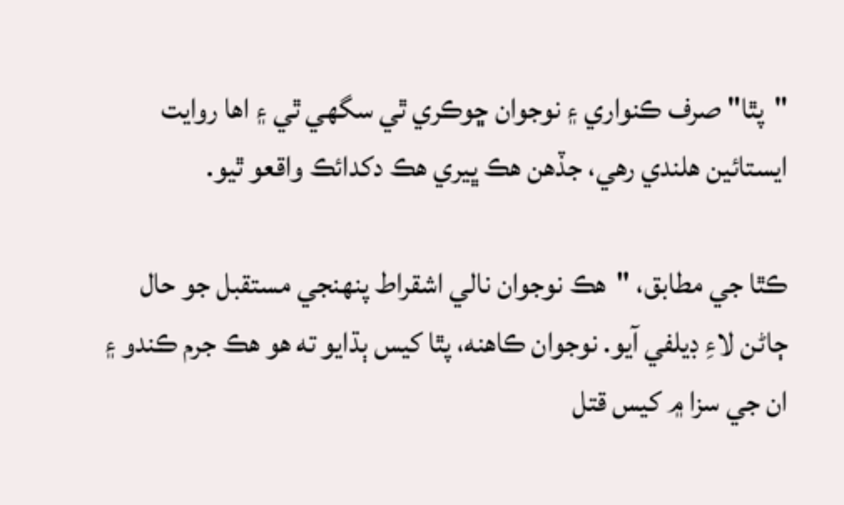"پٿا" صرف ڪنواري ۽ نوجوان ڇوڪري ٿي سگهي ٿي ۽ اها روايت ايستائين هلندي رهي، جڏهن هڪ ڀيري هڪ دکدائڪ واقعو ٿيو.

ڪٿا جي مطابق، "هڪ نوجوان نالي اشقراط پنهنجي مستقبل جو حال ڄاڻن لاءِ ڊيلفي آيو. نوجوان ڪاهنه، پٿا کيس ٻڌايو ته هو هڪ جرم ڪندو ۽ ان جي سزا ۾ کيس قتل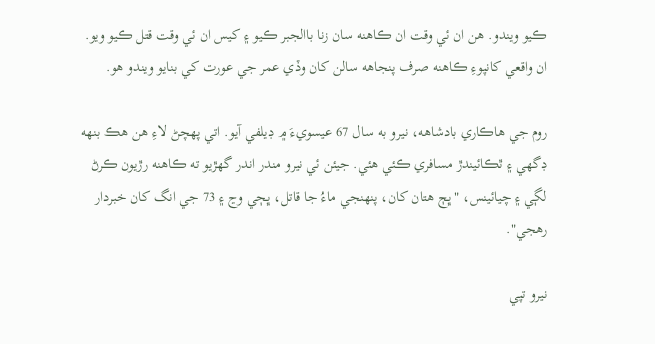ڪيو ويندو. هن ان ئي وقت ان ڪاهنه سان زنا باالجبر ڪيو ۽ کيس ان ئي وقت قتل ڪيو ويو. ان واقعي کانپوءِ ڪاهنه صرف پنجاهه سالن کان وڏي عمر جي عورت کي بنايو ويندو هو.

روم جي هاڪاري بادشاهه، نيرو به سال 67 عيسويءَ ۾ ڊيلفي آيو. اتي پهچڻ لاءِ هن هڪ بنهه ڊگهي ۽ ٿڪائيندڙ مسافري ڪئي هئي. جيئن ئي نيرو مندر اندر گهڙيو ته ڪاهنه رڙيون ڪرڻ لڳي ۽ چيائينس، "ڀڄ هتان کان، پنهنجي ماءُ جا قاتل، ڀڄي وڃ ۽ 73 جي انگ کان خبردار رهجي".

نيرو تپي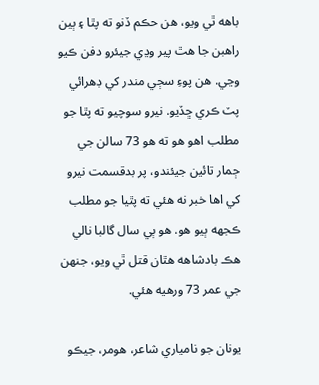باهه ٿي ويو، هن حڪم ڏنو ته پٿا ۽ ٻين راهبن جا هٿ پير وڍي جيئرو دفن ڪيو وڃي. هن پوءِ سڄي مندر کي ڊهرائي پٽ ڪري ڇڏيو. نيرو سوچيو ته پٿا جو مطلب اهو هو ته هو 73 سالن جي ڄمار تائين جيئندو، پر بدقسمت نيرو کي اها خبر نه هئي ته پٿيا جو مطلب ڪجهه ٻيو هو. هو ٻي سال گالبا نالي هڪ بادشاهه هٿان قتل ٿي ويو، جنهن جي عمر 73 ورهيه هئي.

يونان جو نامياري شاعر، هومر، جيڪو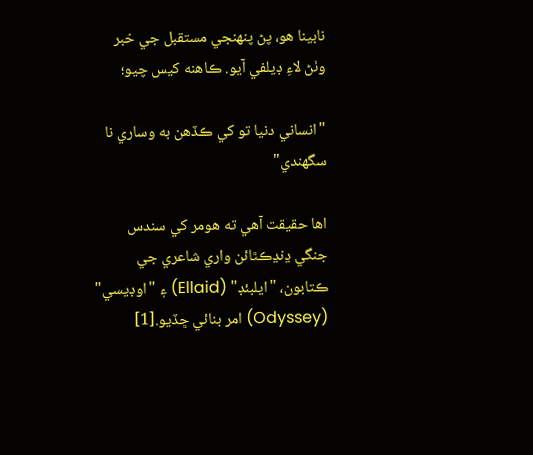نابينا هو، پڻ پنهنجي مستقبل جي خبر وٺڻ لاءِ ڊيلفي آيو. ڪاهنه کيس چيو؛

"انساني دنيا تو کي ڪڏهن به وساري نا سگهندي"

اها حقيقت آهي ته هومر کي سندس جنگي ڍنڍڪٿائن واري شاعري جي ڪتابون، "ايلبئڊ" (Ellaid) ۽ "اوڊيسي" (Odyssey) امر بنائي ڇڏيو.[1]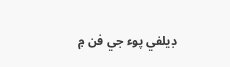ڊيلفي پوء جي فن ۾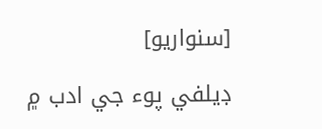[سنواريو]

ڊيلفي پوء جي ادب ۾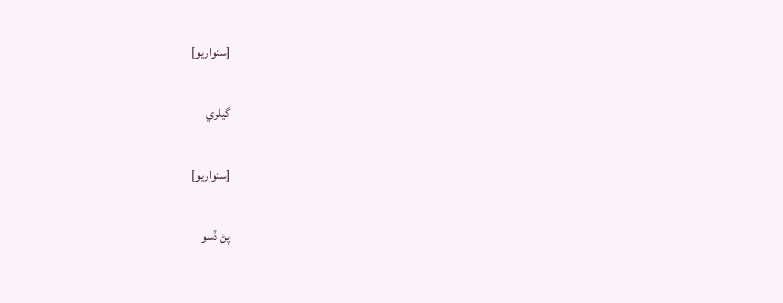[سنواريو]

گيلري

[سنواريو]

پڻ ڏسو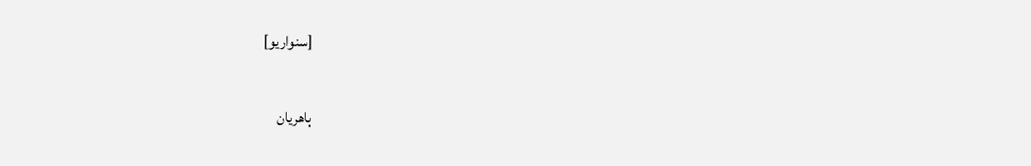[سنواريو]

ٻاهريان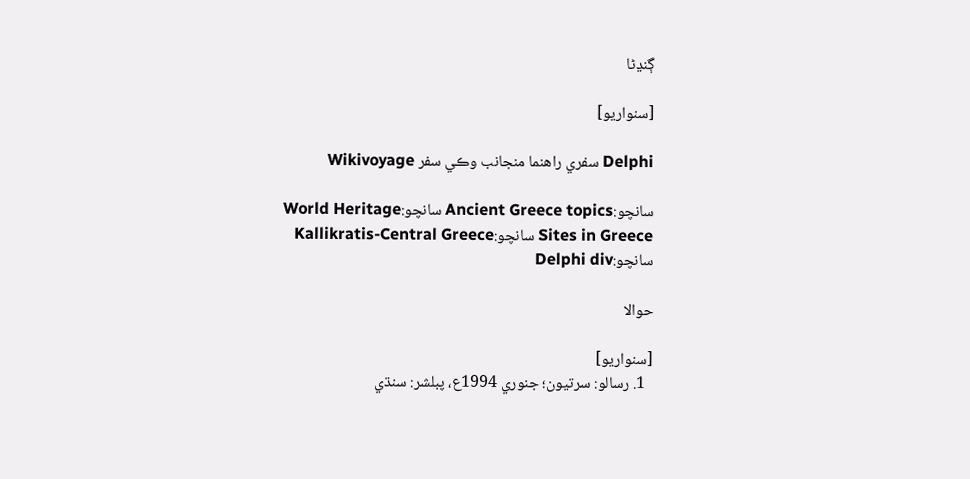ڳنڍڻا

[سنواريو]

Delphi سفري راهنما منجانب وڪي سفر Wikivoyage

سانچو:Ancient Greece topics سانچو:World Heritage Sites in Greece سانچو:Kallikratis-Central Greece سانچو:Delphi div

حوالا

[سنواريو]
  1. رسالو: سرتيون؛ جنوري 1994ع، پبلشر: سنڌي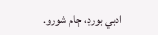ادبي بورڊ، ڄام شورو.